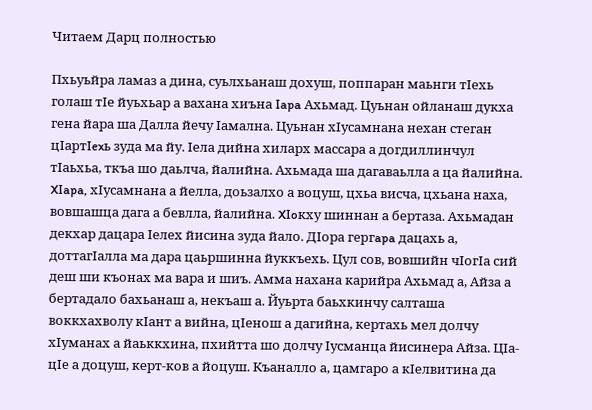Читаем Дарц полностью

Пхьуьйра ламаз а дина, суьлхьанаш дохуш, поппаран маьнги тIехь голаш тIе йуьхьар а вахана хиъна Iapa Ахьмад. Цуьнан ойланаш дукха гена йара ша Далла йечу Iамална. Цуьнан хIусамнана нехан стеган цIаpтIexь зуда ма йу. Iела дийна хиларх массара а догдиллинчул тIаьхьа, ткъа шо даьлча, йалийна. Ахьмада ша дагаваьлла а ца йалийна. XIapa, хIусамнана а йелла, доьзалхо а воцуш, цхьа висча, цхьана наха, вовшашца дага а бевлла, йалийна. XIoкху шиннан а бертаза. Ахьмадан декхар дацара Iелех йисина зуда йало. ДIора гepгapa дацахь а, доттагIалла ма дара цаьршинна йуккъехь. Цул сов, вовшийн чIогIа сий деш ши къонах ма вара и шиъ. Амма нахана карийра Ахьмад а, Айза а бертадало бахьанаш а, некъаш а. Йуьрта баьхкинчу салташа воккхахволу кIант а вийна, цIенош а дагийна, кертахь мел долчу хIуманах а йаьккхина, пхийтта шо долчу Iусманца йисинера Айза. ЦIа-цIe а доцуш, керт-ков а йоцуш. Къаналло а, цамгаро а кIелвитина да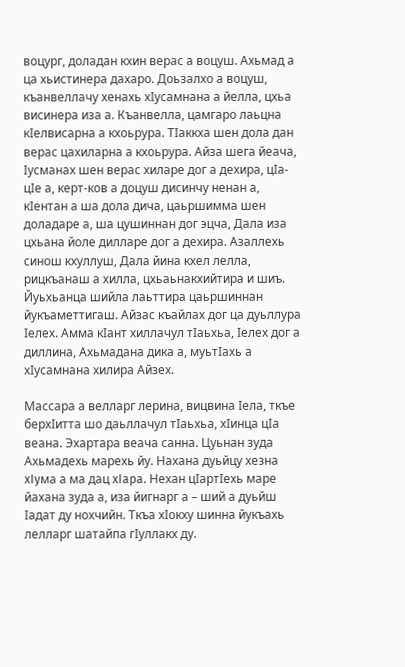воцург, доладан кхин верас а воцуш. Ахьмад а ца хьистинера дахаро. Доьзалхо а воцуш, къанвеллачу хенахь хIусамнана а йелла, цхьа висинера иза а. Къанвелла, цамгаро лаьцна кIелвисарна а кхоьрура. ТIаккха шен дола дан верас цахиларна а кхоьрура. Айза шега йеача, Iусманах шен верас хиларе дог а дехира, цIа-цIе а, керт-ков а доцуш дисинчу ненан а, кIентан а ша дола дича, цаьршимма шен доладаре а, ша цушиннан дог эцча, Дала иза цхьана йоле дилларе дог а дехира. Азаллехь синош кхуллуш, Дала йина кхел лелла, рицкъанаш а хилла, цхьаьнакхийтира и шиъ. Йуьхьанца шийла лаьттира цаьршиннан йукъаметтигаш. Айзас къайлах дог ца дуьллура Iелех. Амма кIант хиллачул тIаьхьа, Iелех дог а диллина, Ахьмадана дика а, муьтIахь а хIусамнана хилира Айзех.

Массара а велларг лерина, вицвина Iела, ткъе берхIитта шо даьллачул тIaьxьa, хIинца цIa веана. Эхартара веача санна. Цуьнан зуда Ахьмадехь марехь йу. Нахана дуьйцу хезна xIyмa а ма дац xIapa. Нехан цIартIехь маре йахана зуда а, иза йигнарг а – ший а дуьйш Iадат ду нохчийн. Ткъа хIокху шинна йукъахь лелларг шатайпа гIуллакх ду.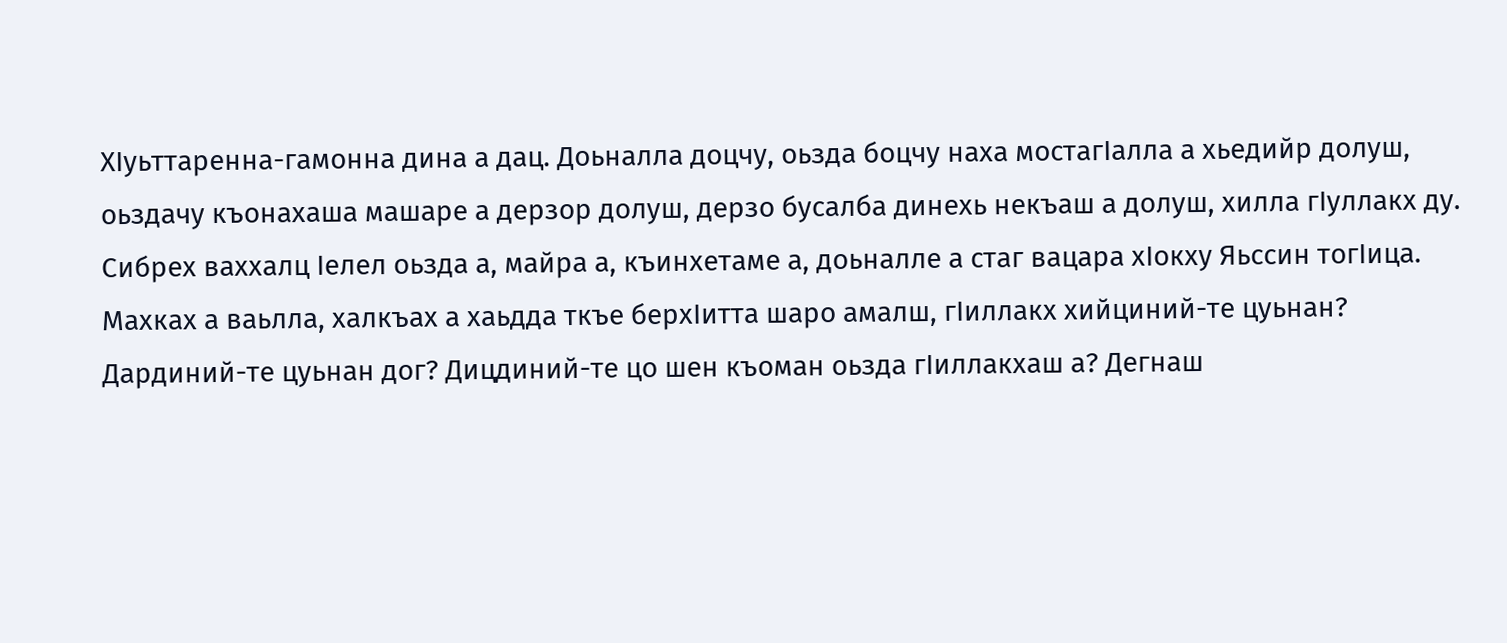ХIуьттаренна-гамонна дина а дац. Доьналла доцчу, оьзда боцчу наха мостагIалла а хьедийр долуш, оьздачу къонахаша машаре а дерзор долуш, дерзо бусалба динехь некъаш а долуш, хилла гIуллакх ду. Сибрех ваххалц Iелел оьзда а, майра а, къинхетаме а, доьналле а стаг вацара хIокху Яьссин тогIица. Махках а ваьлла, халкъах а хаьдда ткъе берхIитта шаро амалш, гIиллакх хийциний-те цуьнан? Дардиний-те цуьнан дог? Дицдиний-те цо шен къоман оьзда гIиллакхаш а? Дегнаш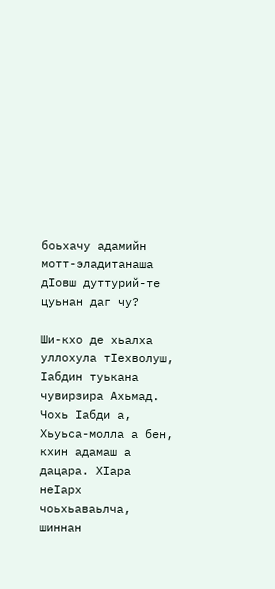боьхачу адамийн мотт-эладитанаша дIовш дуттурий-те цуьнан даг чу?

Ши-кхо де хьалха уллохула тIехволуш, Iабдин туькана чувирзира Ахьмад. Чохь Iабди а, Хьуьса-молла а бен, кхин адамаш а дацара. ХIара нeIapx чоьхьаваьлча, шиннан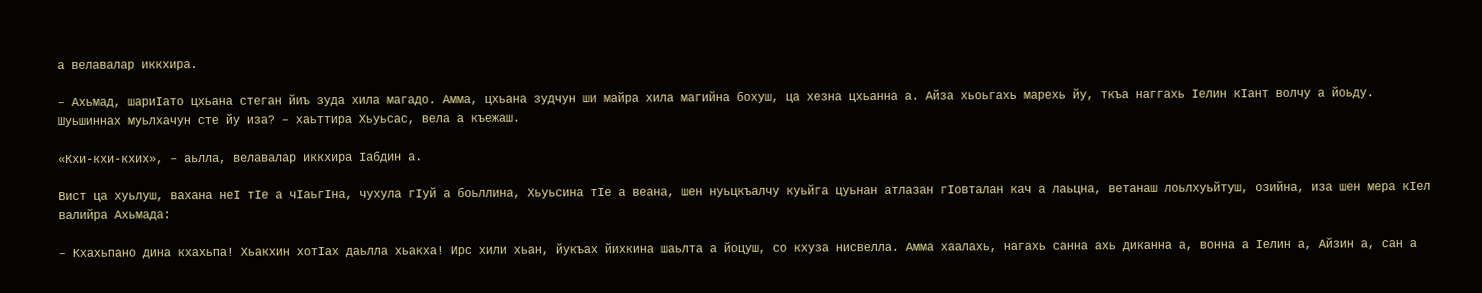а велавалар иккхира.

– Ахьмад, шариIато цхьана стеган йиъ зуда хила магадо. Амма, цхьана зудчун ши майра хила магийна бохуш, ца хезна цхьанна а. Айза хьоьгахь марехь йу, ткъа наггахь Iелин кIант волчу а йоьду. Шуьшиннах муьлхачун сте йу иза? – хаьттира Хьуьсас, вела а къежаш.

«Кхи-кхи-кхих», – аьлла, велавалар иккхира Iабдин а.

Вист ца хуьлуш, вахана неI тIе а чIаьгIна, чухула гIуй а боьллина, Хьуьсина тIе а веана, шен нуьцкъалчу куьйга цуьнан атлазан гIовталан кач а лаьцна, ветанаш лоьлхуьйтуш, озийна, иза шен мера кIел валийра Ахьмада:

– Кхахьпано дина кхахьпа! Хьакхин хотIах даьлла хьакха! Ирс хили хьан, йукъах йихкина шаьлта а йоцуш, со кхуза нисвелла. Амма хаалахь, нагахь санна ахь диканна а, вонна а Iелин а, Айзин а, сан а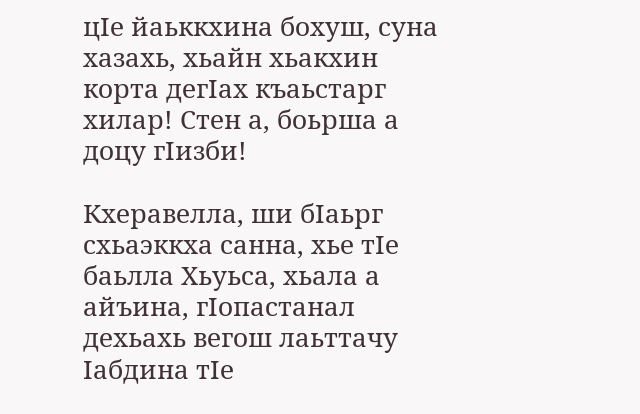цIе йаьккхина бохуш, суна хазахь, хьайн хьакхин корта дегIах къаьстарг хилар! Стен а, боьрша а доцу гIизби!

Кхеравелла, ши бIаьрг схьаэккха санна, хье тIе баьлла Хьуьса, хьала а айъина, гIопастанал дехьахь вегош лаьттачу Iабдина тIе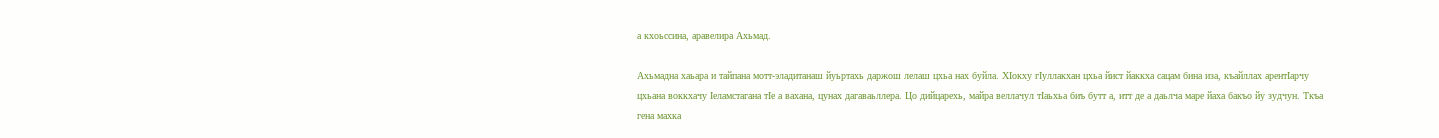а кхоьссина, аравелира Ахьмад.

Ахьмадна хаьара и тайпана мотт-эладитанаш йуьртахь даржош лелаш цхьа нах буйла. ХIокху гIуллакхан цхьа йист йаккха сацам бина иза, къайллах арентIарчу цхьана воккхачу Iеламстагана тIе а вахана, цунах дагаваьллера. Цо дийцарехь, майра веллачул тIаьхьа биъ бутт а, итт де а даьлча маре йаха бакъо йу зудчун. Ткъа гена махка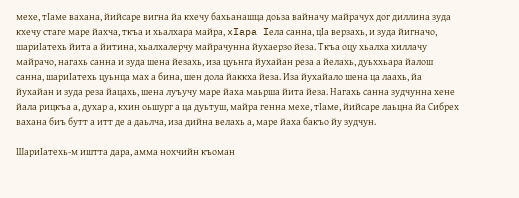мехе, тIаме вахана, йийсаре вигна йа кхечу бахьанашца доьза вайначу майрачух дог диллина зуда кхечу стаге маре йахча, ткъа и хьалхара майра, xIapa Iела санна, цIа верзахь, и зуда йигначо, шариIатехь йита а йитина, хьалхалерчу майрачунна йухаерзо йеза. Ткъа оцу хьалха хиллачу майрачо, нагахь санна и зуда шена йезахь, иза цуьнга йухайан реза а йелахь, дуьххьара йалош санна, шариIатехь цуьнца мах а бина, шен дола йаккха йеза. Иза йухайало шена ца лаахь, йа йухайан и зуда реза йацахь, шена луъучу маре йаха маьрша йита йеза. Нагахь санна зудчунна хене йала рицкъа а, духар а, кхин оьшург а ца дуьтуш, майра генна мехе, тIаме, йийсаре лаьцна йа Сибрех вахана биъ бутт а итт де а даьлча, иза дийна велахь а, маре йаха бакъо йу зудчун.

ШариIатехь-м иштта дара, амма нохчийн къоман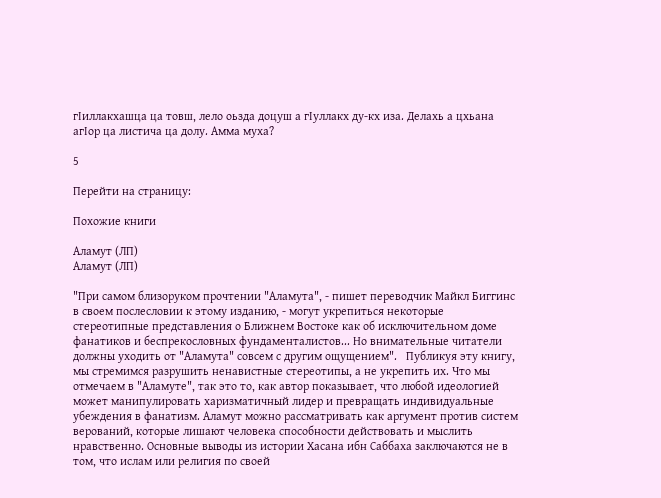гIиллакхашца ца товш, лело оьзда доцуш а гIуллакх ду-кх иза. Делахь а цхьана агIор ца листича ца долу. Амма муха?

5

Перейти на страницу:

Похожие книги

Аламут (ЛП)
Аламут (ЛП)

"При самом близоруком прочтении "Аламута", - пишет переводчик Майкл Биггинс в своем послесловии к этому изданию, - могут укрепиться некоторые стереотипные представления о Ближнем Востоке как об исключительном доме фанатиков и беспрекословных фундаменталистов... Но внимательные читатели должны уходить от "Аламута" совсем с другим ощущением".   Публикуя эту книгу, мы стремимся разрушить ненавистные стереотипы, а не укрепить их. Что мы отмечаем в "Аламуте", так это то, как автор показывает, что любой идеологией может манипулировать харизматичный лидер и превращать индивидуальные убеждения в фанатизм. Аламут можно рассматривать как аргумент против систем верований, которые лишают человека способности действовать и мыслить нравственно. Основные выводы из истории Хасана ибн Саббаха заключаются не в том, что ислам или религия по своей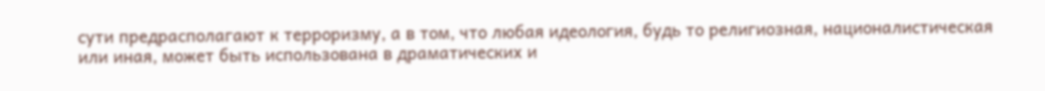сути предрасполагают к терроризму, а в том, что любая идеология, будь то религиозная, националистическая или иная, может быть использована в драматических и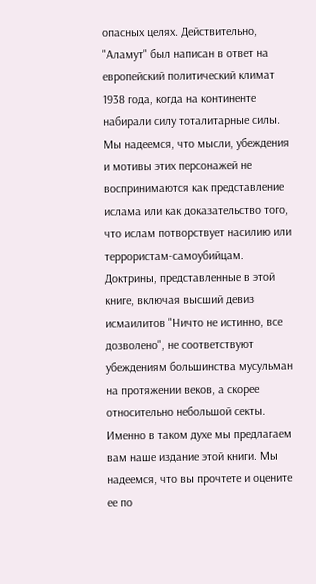опасных целях. Действительно, "Аламут" был написан в ответ на европейский политический климат 1938 года, когда на континенте набирали силу тоталитарные силы.   Мы надеемся, что мысли, убеждения и мотивы этих персонажей не воспринимаются как представление ислама или как доказательство того, что ислам потворствует насилию или террористам-самоубийцам. Доктрины, представленные в этой книге, включая высший девиз исмаилитов "Ничто не истинно, все дозволено", не соответствуют убеждениям большинства мусульман на протяжении веков, а скорее относительно небольшой секты.   Именно в таком духе мы предлагаем вам наше издание этой книги. Мы надеемся, что вы прочтете и оцените ее по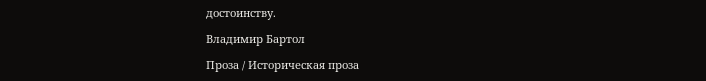достоинству.

Владимир Бартол

Проза / Историческая проза